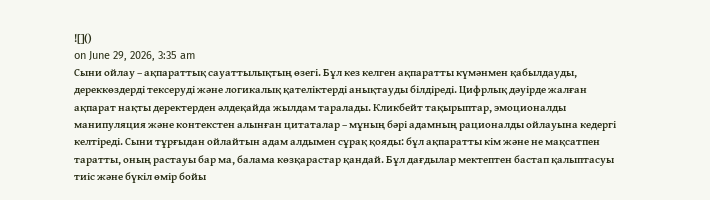![]()
on June 29, 2026, 3:35 am
Сыни ойлау – ақпараттық сауаттылықтың өзегі. Бұл кез келген ақпаратты күмәнмен қабылдауды, дереккөздерді тексеруді және логикалық қателіктерді анықтауды білдіреді. Цифрлық дәуірде жалған ақпарат нақты деректерден әлдеқайда жылдам таралады. Кликбейт тақырыптар, эмоционалды манипуляция және контекстен алынған цитаталар – мұның бәрі адамның рационалды ойлауына кедергі келтіреді. Сыни тұрғыдан ойлайтын адам алдымен сұрақ қояды: бұл ақпаратты кім және не мақсатпен таратты, оның растауы бар ма, балама көзқарастар қандай. Бұл дағдылар мектептен бастап қалыптасуы тиіс және бүкіл өмір бойы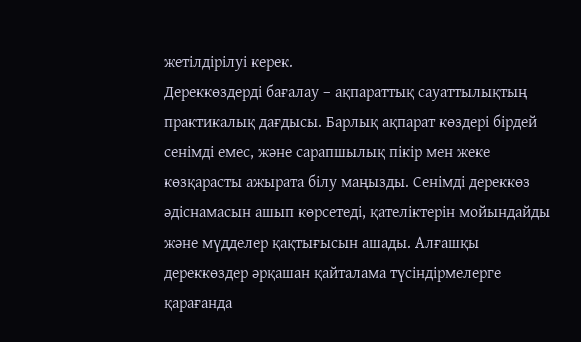жетілдірілуі керек.
Дереккөздерді бағалау – ақпараттық сауаттылықтың практикалық дағдысы. Барлық ақпарат көздері бірдей сенімді емес, және сарапшылық пікір мен жеке көзқарасты ажырата білу маңызды. Сенімді дереккөз әдіснамасын ашып көрсетеді, қателіктерін мойындайды және мүдделер қақтығысын ашады. Алғашқы дереккөздер әрқашан қайталама түсіндірмелерге қарағанда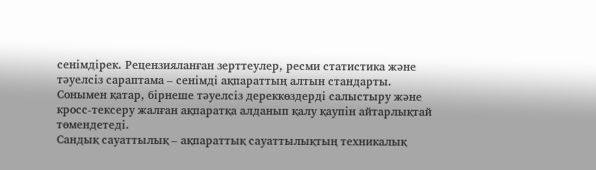сенімдірек. Рецензияланған зерттеулер, ресми статистика және тәуелсіз сараптама – сенімді ақпараттың алтын стандарты. Сонымен қатар, бірнеше тәуелсіз дереккөздерді салыстыру және кросс-тексеру жалған ақпаратқа алданып қалу қаупін айтарлықтай төмендетеді.
Сандық сауаттылық – ақпараттық сауаттылықтың техникалық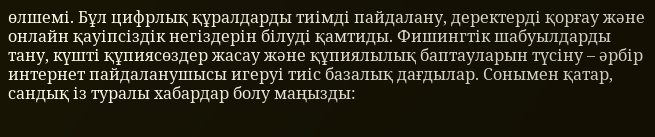өлшемі. Бұл цифрлық құралдарды тиімді пайдалану, деректерді қорғау және онлайн қауіпсіздік негіздерін білуді қамтиды. Фишингтік шабуылдарды тану, күшті құпиясөздер жасау және құпиялылық баптауларын түсіну – әрбір интернет пайдаланушысы игеруі тиіс базалық дағдылар. Сонымен қатар, сандық із туралы хабардар болу маңызды: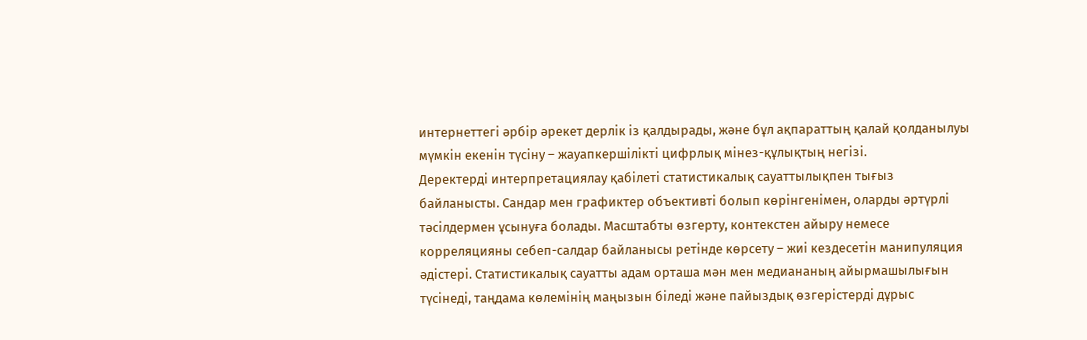интернеттегі әрбір әрекет дерлік із қалдырады, және бұл ақпараттың қалай қолданылуы мүмкін екенін түсіну – жауапкершілікті цифрлық мінез-құлықтың негізі.
Деректерді интерпретациялау қабілеті статистикалық сауаттылықпен тығыз байланысты. Сандар мен графиктер объективті болып көрінгенімен, оларды әртүрлі тәсілдермен ұсынуға болады. Масштабты өзгерту, контекстен айыру немесе корреляцияны себеп-салдар байланысы ретінде көрсету – жиі кездесетін манипуляция әдістері. Статистикалық сауатты адам орташа мән мен медиананың айырмашылығын түсінеді, таңдама көлемінің маңызын біледі және пайыздық өзгерістерді дұрыс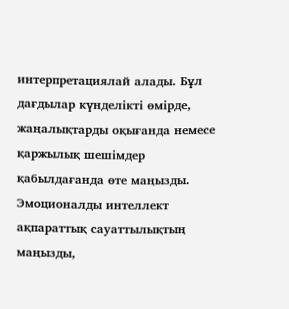интерпретациялай алады. Бұл дағдылар күнделікті өмірде, жаңалықтарды оқығанда немесе қаржылық шешімдер қабылдағанда өте маңызды.
Эмоционалды интеллект ақпараттық сауаттылықтың маңызды,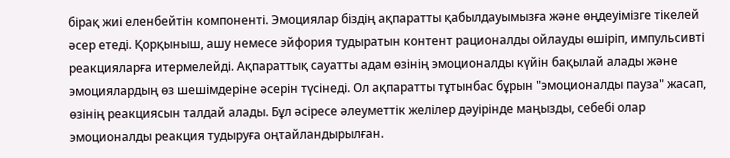бірақ жиі еленбейтін компоненті. Эмоциялар біздің ақпаратты қабылдауымызға және өңдеуімізге тікелей әсер етеді. Қорқыныш, ашу немесе эйфория тудыратын контент рационалды ойлауды өшіріп, импульсивті реакцияларға итермелейді. Ақпараттық сауатты адам өзінің эмоционалды күйін бақылай алады және эмоциялардың өз шешімдеріне әсерін түсінеді. Ол ақпаратты тұтынбас бұрын "эмоционалды пауза" жасап, өзінің реакциясын талдай алады. Бұл әсіресе әлеуметтік желілер дәуірінде маңызды, себебі олар эмоционалды реакция тудыруға оңтайландырылған.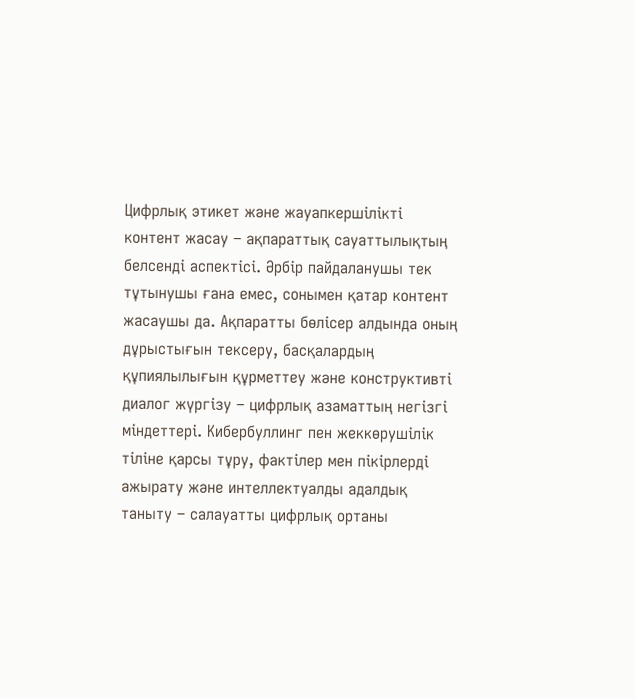Цифрлық этикет және жауапкершілікті контент жасау – ақпараттық сауаттылықтың белсенді аспектісі. Әрбір пайдаланушы тек тұтынушы ғана емес, сонымен қатар контент жасаушы да. Ақпаратты бөлісер алдында оның дұрыстығын тексеру, басқалардың құпиялылығын құрметтеу және конструктивті диалог жүргізу – цифрлық азаматтың негізгі міндеттері. Кибербуллинг пен жеккөрушілік тіліне қарсы тұру, фактілер мен пікірлерді ажырату және интеллектуалды адалдық таныту – салауатты цифрлық ортаны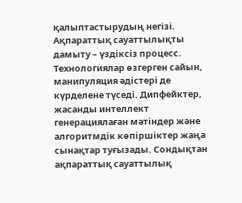қалыптастырудың негізі.
Ақпараттық сауаттылықты дамыту – үздіксіз процесс. Технологиялар өзгерген сайын, манипуляция әдістері де күрделене түседі. Дипфейктер, жасанды интеллект генерациялаған мәтіндер және алгоритмдік көпіршіктер жаңа сынақтар туғызады. Сондықтан ақпараттық сауаттылық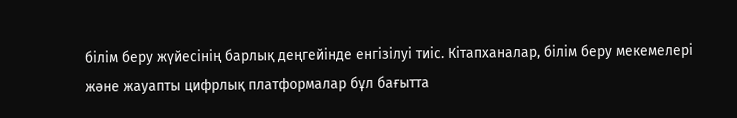білім беру жүйесінің барлық деңгейінде енгізілуі тиіс. Кітапханалар, білім беру мекемелері және жауапты цифрлық платформалар бұл бағытта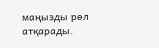маңызды рөл атқарады.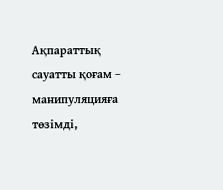Ақпараттық сауатты қоғам – манипуляцияға төзімді,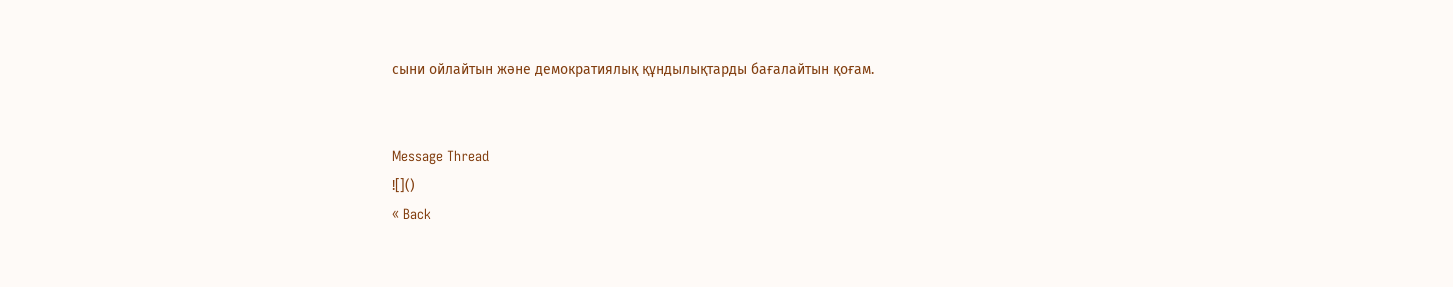сыни ойлайтын және демократиялық құндылықтарды бағалайтын қоғам.


Message Thread
![]()
« Back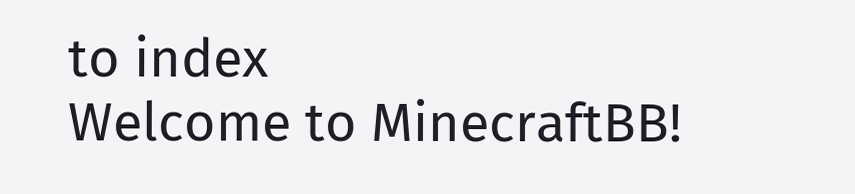to index
Welcome to MinecraftBB!